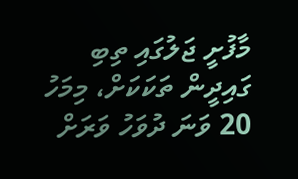މާފުށީ ޖަލުގައި ތިބި ގައިދީން ތަކަކަށް، މިމަހު 20 ވަނަ ދުވަހު ވަރަށް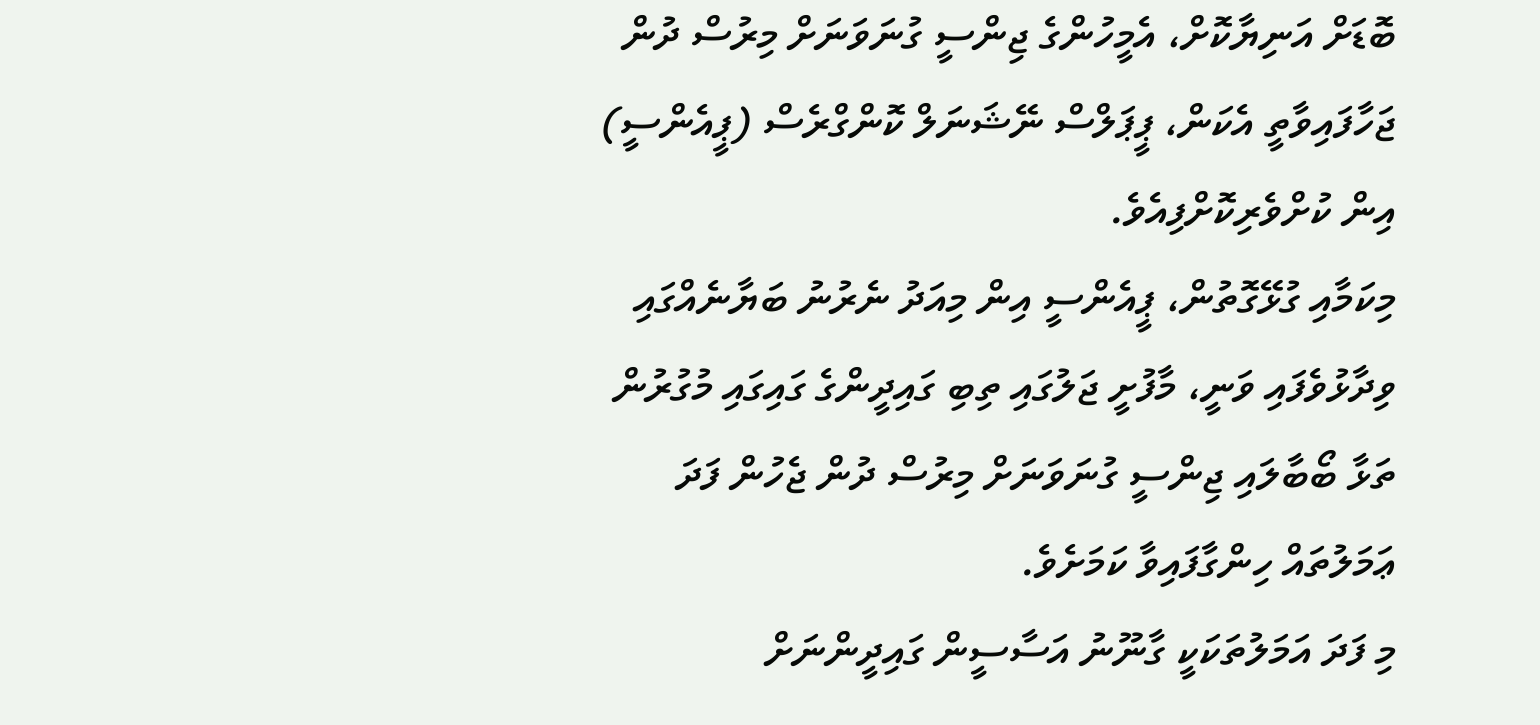ބޮޑަށް އަނިޔާކޮށް، އެމީހުންގެ ޖިންސީ ގުނަވަނަށް މިރުސް ދުން ޖަހާފައިވާތީ އެކަން، ޕީޕަލްސް ނޭޝަނަލް ކޮންގްރެސް (ޕީއެންސީ) އިން ކުށްވެރިކޮށްފިއެވެ.
މިކަމާއި ގުޅޭގޮތުން، ޕީއެންސީ އިން މިއަދު ނެރުނު ބަޔާނެއްގައި ވިދާޅުވެފައި ވަނީ، މާފުށީ ޖަލުގައި ތިބި ގައިދީންގެ ގައިގައި މުގުރުން ތަޅާ ބޯބާލައި ޖިންސީ ގުނަވަނަށް މިރުސް ދުން ޖެހުން ފަދަ ޢަމަލުތައް ހިންގާފައިވާ ކަމަށެވެ.
މި ފަދަ އަމަލުތަކަކީ ގާނޫނު އަސާސީން ގައިދީންނަށް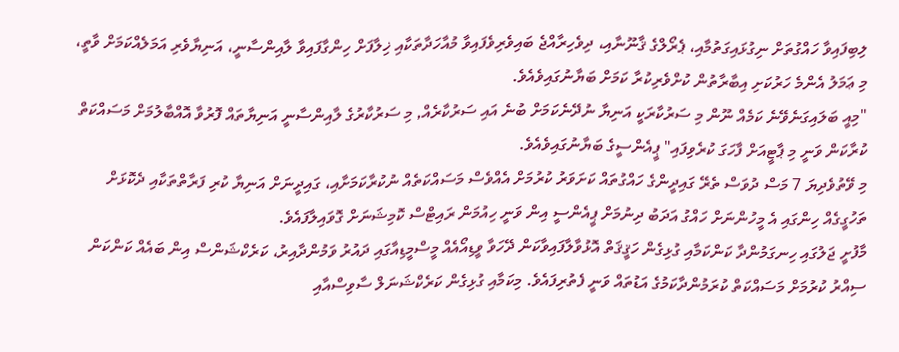ލިބިފައިވާ ހައްގުތަށް ނިގުޅައިގަތުމާއި، ޕެރޯލްގެ ޤާނޫނާއި، ދިވެހިރާއްޖެ ބައިވެރިވެފައިވާ މުއާހަދާތަކާއި ޚިލާފަށް ހިންގާފައިވާ ލާއިންސާނީ، އަނިޔާވެރި އަމަލެއްކަމަށް ވާތީ، މި ޢަމަލު އެންމެ ހަރުކަށި އިބާރާތުން ކުށްވެރިކުރާ ކަމަށް ބަޔާނުގައިވެއެވެ.
"މިއީ ބަލައިގަނެވޭނެ ކަމެއް ނޫން މި ސަރުކާރަކީ އަނިޔާ ނުދޭނެކަމަށް ބުނެ އައި ސަރުކާރެއް, މި ސަރުކާރުގެ ލާއިންސާނީ އަނިޔާތައް ފޮރުވާ އޮއްބާލުމަށް މަސައްކަތް ކުރާކަން ވަނީ މި ޕާޓީއަށް ފާހަގަ ކުރެވިފައި" ޕީއެންސީގެ ބަޔާނުގައިވެއެވެ.
މި ވޭތުވެދިޔަ 7 މަސް ދުވަސް ތެރޭ ގައިދީންގެ ހައްގުތައް ކަށަވަރު ކުރުމަށް އެއްވެސް މަސައްކަތެއް ނުކުރާކަމަށާއި، ގައިދީނަށް އަނިޔާ ކުރި ފަރާތްތަކާއި ދެކޮޅަށް ތަހުގީގެއް ހިންގައި އެ މީހުންނަށް ހައްގު އަދަބު ދިނުމަށް ޕީއެންސީ އިން ވަނީ ހިއުމަން ރައިޓްސް ކޮމިޝަނަށް ގޮވައިލާފައެވެ.
މާފުށީ ޖަލުގައި ހިނގަމުންދާ ކަންކަމާއި ގުޅިގެން ހަޤީޤަތް އޮޅުވާލާފައިވާކަން ދޭހަވާ ވީޑިއޯއެއް މީސްމީޑިއާގައި ދައުރު ވަމުންދާއިރު، ކަރެކްޝަންސް އިން ބައެއް ކަންކަން ސިއްރު ކުރުމަށް މަސައްކަތް ކުރަމުންދާކަމުގެ އަޑުތައް ވަނީ ފެތުރިފައެވެ. މިކަމާއި ގުޅިގެން ކަރެކްޝަނަލް ސާވިސްއާއި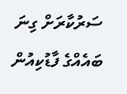ސަރުކާރަށް ގިނަ ބައެއްގެ ފާޑުކިއުން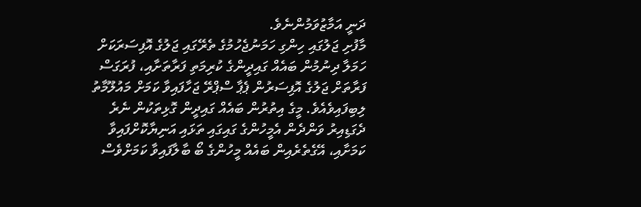ދަނީ އަމާޒުވަމުންނެވެ.
މާފުށި ޖަލުގައި ހިންގި ހަމަނުޖެހުމުގެ ތެރޭގައި ޖަލުގެ އޮފިސަރަކަށް ހަމަލާ ދިނުމުން ބައެއް ގައިދީންގެ ކުރިމަތި ފަރާތަށާއި، ފުރަގަސް ފަރާތަށް ޖަލުގެ އޮފިސަރުން ޕެޕާ ސްޕްރޭ ޖަހާފައިވާ ކަމަށް މައުލޫމާތު ލިބިފައިވެއެވެ. މީގެ އިތުރުން ބައެއް ގައިދީން ގޮޅިތަކުން ނެރެ ދެގަޑިއިރު ވަންދެން އެމީހުންގެ ގައިގައި ތަޅައި އަނިޔާކޮށްފައިވާ ކަމަށާއި، އޭގެތެރެއިން ބައެއް މީހުންގެ ބޯ ބާލާފައިވާ ކަމަށްވެސް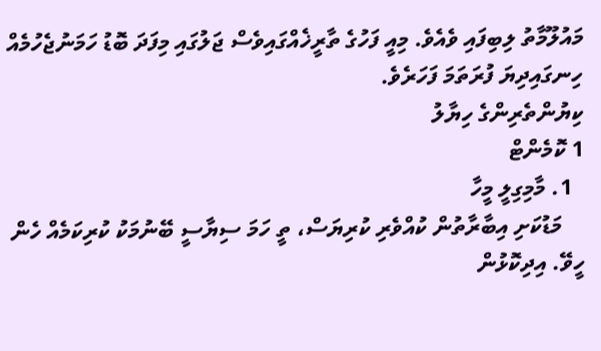މައުލޫމާތު ލިބިފައި ވެއެވެ. މިއީ ފަހުގެ ތާރީޚެއްގައިވެސް ޖަލުގައި މިފަދަ ބޮޑު ހަމަނުޖެހުމެއް ހިނގައިދިޔަ ފުރަތަމަ ފަހަރެވެ.
ކިޔުންތެރިންގެ ހިޔާލު
1 ކޮމެންޓް
  1. މާމިގިލީ މީހާ
    މަޑުކަށި އިބާރާތުން ކުއްވެރި ކުރިޔަސް، ތީ ހަމަ ސިޔާސީ ބޭނުމަކު ކުރިކަމެއް ހެން ހީވޭ. އިދިކޮޅުން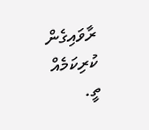ރާވައިގެން ކުރިކަމެއް ތީ.